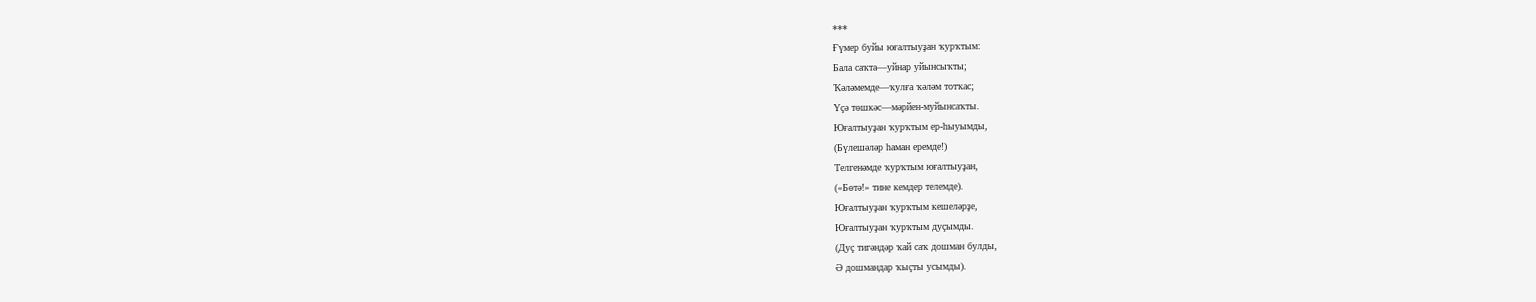***
Ғүмер буйы юғалтыуҙан ҡурҡтым:
Бала саҡта—уйнар уйынсыҡты;
Ҡәләмемде—ҡулға ҡәләм тотҡас;
Үҫә төшкәс—мәрйен-муйынсаҡты.
Юғалтыуҙан ҡурҡтым ер-һыуымды,
(Бүлешәләр һаман еремде!)
Телгенәмде ҡурҡтым юғалтыуҙан,
(«Бөтә!» тине кемдер телемде).
Юғалтыуҙан ҡурҡтым кешеләрҙе,
Юғалтыуҙан ҡурҡтым дуҫымды.
(Дуҫ тигәндәр ҡай саҡ дошман булды,
Ә дошмандар ҡыҫты усымды).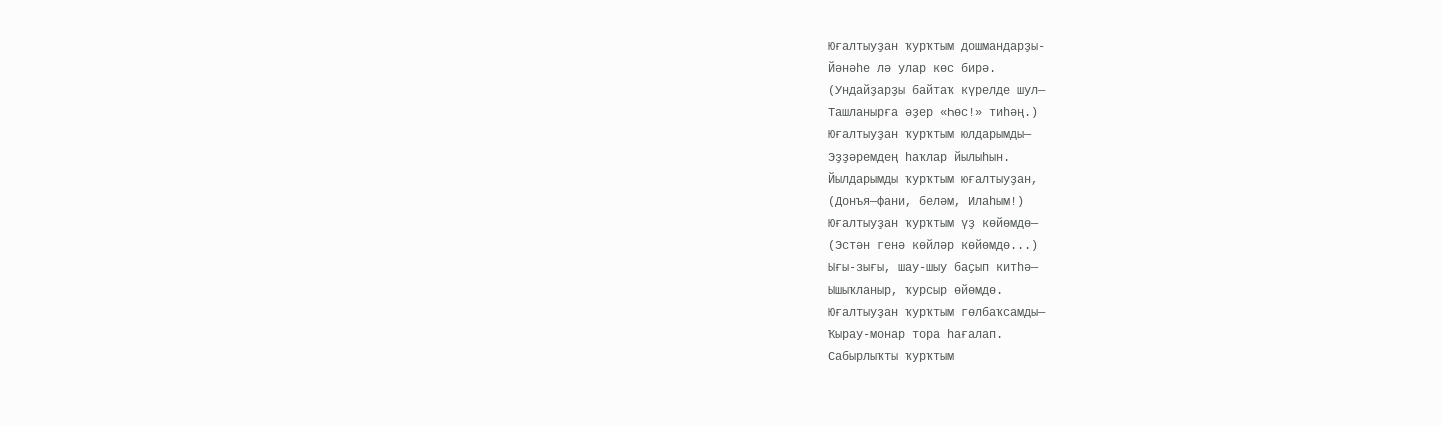Юғалтыуҙан ҡурҡтым дошмандарҙы-
Йәнәһе лә улар көс бирә.
(Ундайҙарҙы байтаҡ күрелде шул—
Ташланырға әҙер «Һөс!» тиһәң.)
Юғалтыуҙан ҡурҡтым юлдарымды—
Эҙҙәремдең һаҡлар йылыһын.
Йылдарымды ҡурҡтым юғалтыуҙан,
(Донъя—фани, беләм, Илаһым!)
Юғалтыуҙан ҡурҡтым үҙ көйөмдө—
(Эстән генә көйләр көйөмдө...)
Ығы-зығы, шау-шыу баҫып китһә—
Ышыҡланыр, ҡурсыр өйөмдө.
Юғалтыуҙан ҡурҡтым гөлбаҡсамды—
Ҡырау-монар тора һағалап.
Сабырлыҡты ҡурҡтым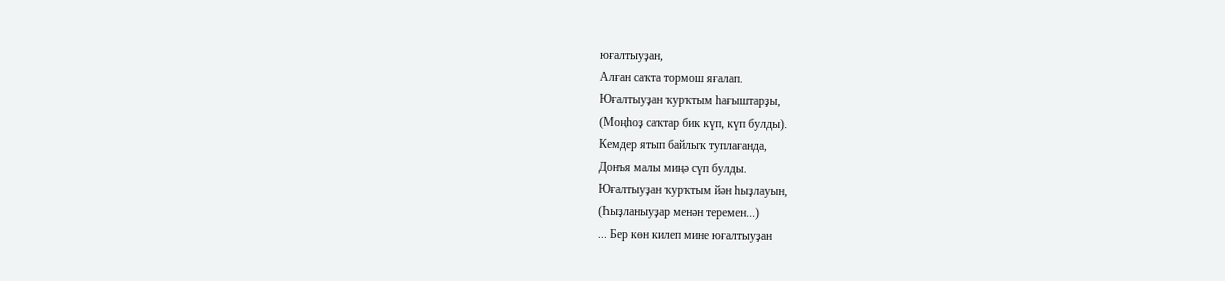юғалтыуҙан,
Алған саҡта тормош яғалап.
Юғалтыуҙан ҡурҡтым һағыштарҙы,
(Моңһоҙ саҡтар бик күп, күп булды).
Кемдер ятып байлыҡ туплағанда,
Донъя малы миңә сүп булды.
Юғалтыуҙан ҡурҡтым йән һыҙлауын,
(Һыҙланыуҙар менән теремен...)
... Бер көн килеп мине юғалтыуҙан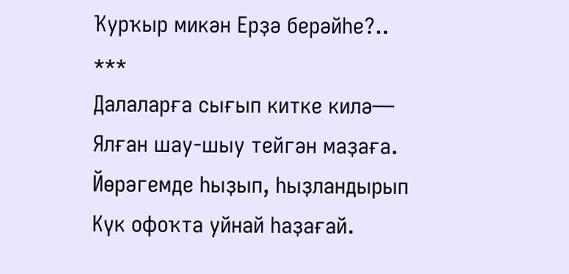Ҡурҡыр микән Ерҙә берәйһе?..
***
Далаларға сығып китке килә—
Ялған шау-шыу тейгән маҙаға.
Йөрәгемде һыҙып, һыҙландырып
Күк офоҡта уйнай һаҙағай.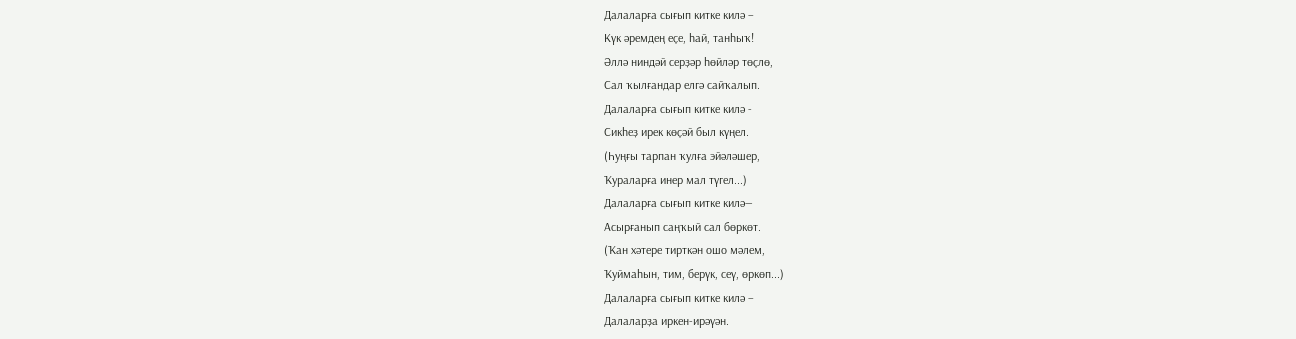Далаларға сығып китке килә –
Күк әремдең еҫе, һай, танһыҡ!
Әллә ниндәй серҙәр һөйләр төҫлө,
Сал ҡылғандар елгә сайҡалып.
Далаларға сығып китке килә -
Сикһеҙ ирек көҫәй был күңел.
(Һуңғы тарпан ҡулға эйәләшер,
Ҡураларға инер мал түгел...)
Далаларға сығып китке килә—
Асырғанып саңҡый сал бөркөт.
(Ҡан хәтере тирткән ошо мәлем,
Ҡуймаһын, тим, берүк, сеү, өркөп...)
Далаларға сығып китке килә –
Далаларҙа иркен-ирәүән.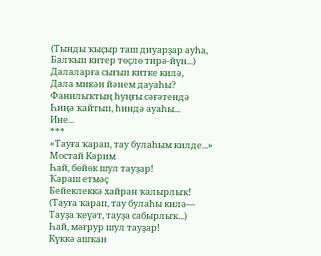(Тынды ҡыҫыр таш диуарҙар ауһа,
Балҡып китер төҫлө тирә-йүн...)
Далаларға сығып китке килә,
Дала микән йәнем дауаһы?
Фанилыҡтың һуңғы сәғәтендә
Һиңә ҡайтып, һиндә ауаһы...
Ине...
***
«Тауға ҡарап, тау булаһым килде...»
Мостай Кәрим
Һай, бөйөк шул тауҙар!
Ҡараш етмәҫ
Бейеклеккә хайран ҡалырлыҡ!
(Тауға ҡарап, тау булаһы килә—
Тауҙа ҡеүәт, тауҙа сабырлыҡ...)
Һай, мәғрур шул тауҙар!
Күккә ашҡан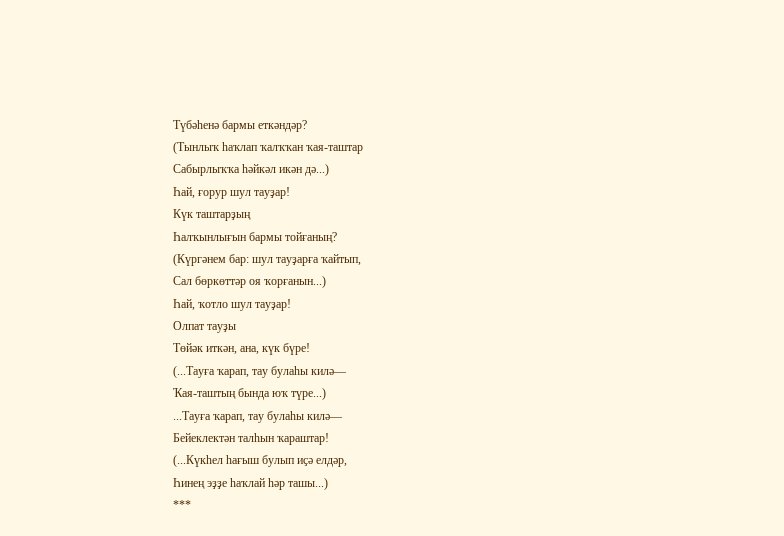Түбәһенә бармы еткәндәр?
(Тынлыҡ һаҡлап ҡалҡҡан ҡая-таштар
Сабырлыҡҡа һәйкәл икән дә...)
Һай, ғорур шул тауҙар!
Күк таштарҙың
Һалҡынлығын бармы тойғаның?
(Күргәнем бар: шул тауҙарға ҡайтып,
Сал бөркөттәр оя ҡорғанын...)
Һай, ҡотло шул тауҙар!
Олпат тауҙы
Төйәк иткән, ана, күк бүре!
(...Тауға ҡарап, тау булаһы килә—
Ҡая-таштың бында юҡ түре...)
...Тауға ҡарап, тау булаһы килә—
Бейеклектән талһын ҡараштар!
(...Күкһел һағыш булып иҫә елдәр,
Һинең эҙҙе һаҡлай һәр ташы...)
***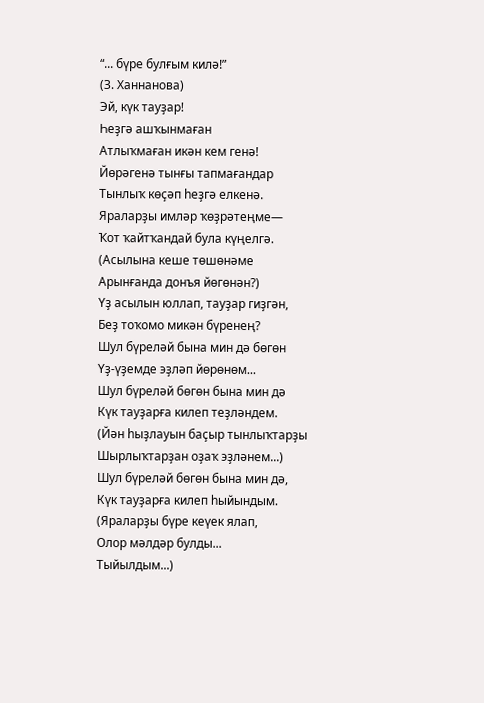“... бүре булғым килә!”
(З. Ханнанова)
Эй, күк тауҙар!
Һеҙгә ашҡынмаған
Атлыҡмаған икән кем генә!
Йөрәгенә тынғы тапмағандар
Тынлыҡ көҫәп һеҙгә елкенә.
Яраларҙы имләр ҡөҙрәтеңме—
Ҡот ҡайтҡандай була күңелгә.
(Асылына кеше төшөнәме
Арынғанда донъя йөгөнән?)
Үҙ асылын юллап, тауҙар гиҙгән,
Беҙ тоҡомо микән бүренең?
Шул бүреләй бына мин дә бөгөн
Үҙ-үҙемде эҙләп йөрөнөм...
Шул бүреләй бөгөн бына мин дә
Күк тауҙарға килеп теҙләндем.
(Йән һыҙлауын баҫыр тынлыҡтарҙы
Шырлыҡтарҙан оҙаҡ эҙләнем...)
Шул бүреләй бөгөн бына мин дә,
Күк тауҙарға килеп һыйындым.
(Яраларҙы бүре кеүек ялап,
Олор мәлдәр булды...
Тыйылдым...)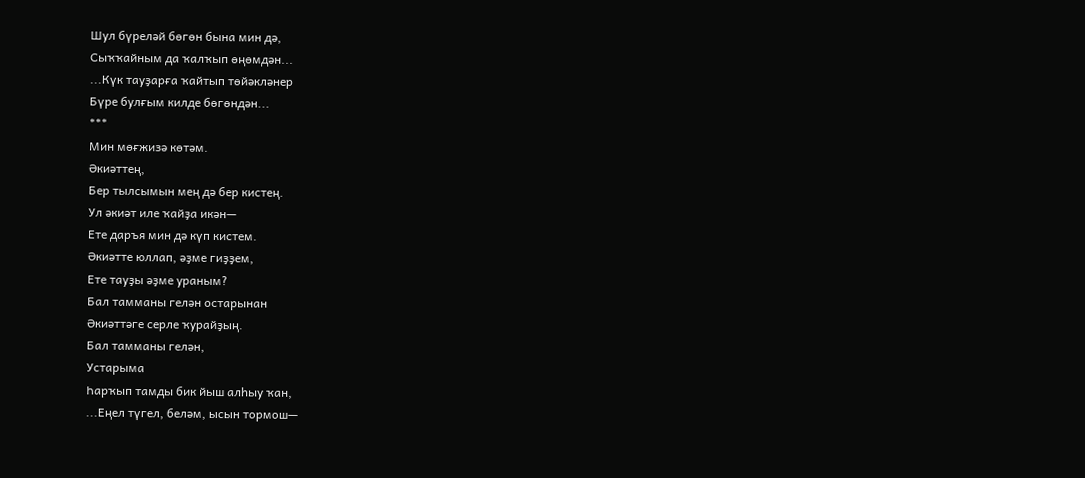Шул бүреләй бөгөн бына мин дә,
Сыҡҡайным да ҡалҡып өңөмдән...
...Күк тауҙарға ҡайтып төйәкләнер
Бүре булғым килде бөгөндән...
***
Мин мөғжизә көтәм.
Әкиәттең,
Бер тылсымын мең дә бер кистең.
Ул әкиәт иле ҡайҙа икән—
Ете даръя мин дә күп кистем.
Әкиәтте юллап, әҙме гиҙҙем,
Ете тауҙы әҙме ураным?
Бал тамманы гелән остарынан
Әкиәттәге серле ҡурайҙың.
Бал тамманы гелән,
Устарыма
Һарҡып тамды бик йыш алһыу ҡан,
...Еңел түгел, беләм, ысын тормош—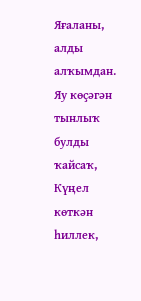Яғаланы, алды алҡымдан.
Яу көҫәгән тынлыҡ булды ҡайсаҡ,
Күңел көткән һиллек,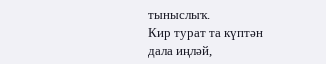тыныслыҡ.
Кир турат та күптән дала иңләй,